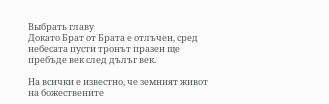Выбрать главу
Докато Брат от Брата е отлъчен, сред небесата пусти тронът празен ще пребъде век след дълъг век.

На всички е известно, че земният живот на божествените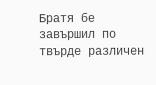Братя бе завършил по твърде различен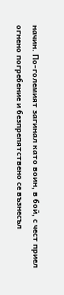начин. По-големият загинал като воин, в бой, с чест приел огнено погребение и безпрепятствено се възнесъл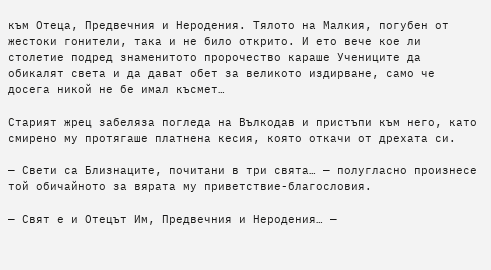към Отеца, Предвечния и Неродения. Тялото на Малкия, погубен от жестоки гонители, така и не било открито. И ето вече кое ли столетие подред знаменитото пророчество караше Учениците да обикалят света и да дават обет за великото издирване, само че досега никой не бе имал късмет…

Старият жрец забеляза погледа на Вълкодав и пристъпи към него, като смирено му протягаше платнена кесия, която откачи от дрехата си.

— Свети са Близнаците, почитани в три свята… — полугласно произнесе той обичайното за вярата му приветствие-благословия.

— Свят е и Отецът Им, Предвечния и Неродения… —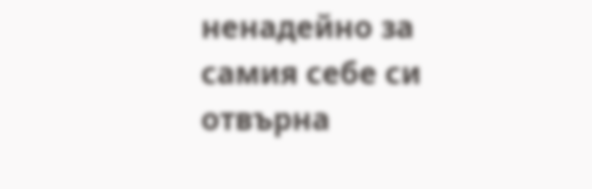ненадейно за самия себе си отвърна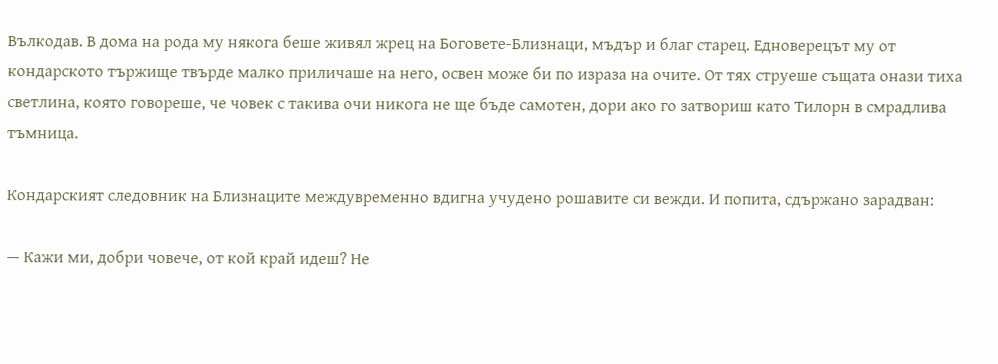Вълкодав. В дома на рода му някога беше живял жрец на Боговете-Близнаци, мъдър и благ старец. Едноверецът му от кондарското тържище твърде малко приличаше на него, освен може би по израза на очите. От тях струеше същата онази тиха светлина, която говореше, че човек с такива очи никога не ще бъде самотен, дори ако го затвориш като Тилорн в смрадлива тъмница.

Кондарският следовник на Близнаците междувременно вдигна учудено рошавите си вежди. И попита, сдържано зарадван:

— Кажи ми, добри човече, от кой край идеш? Не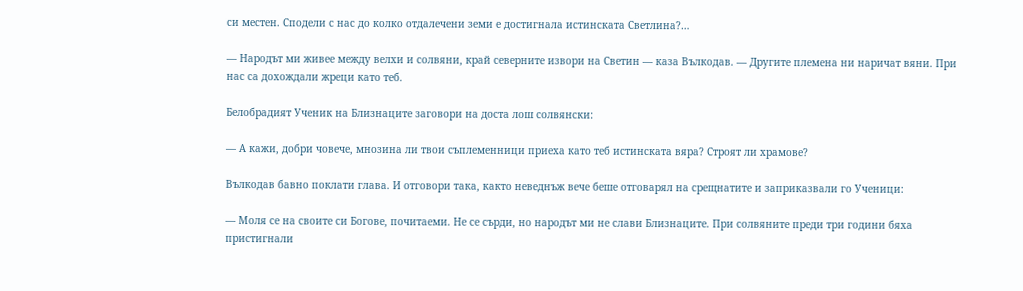си местен. Сподели с нас до колко отдалечени земи е достигнала истинската Светлина?…

— Народът ми живее между велхи и солвяни, край северните извори на Светин — каза Вълкодав. — Другите племена ни наричат вяни. При нас са дохождали жреци като теб.

Белобрадият Ученик на Близнаците заговори на доста лош солвянски:

— А кажи, добри човече, мнозина ли твои съплеменници приеха като теб истинската вяра? Строят ли храмове?

Вълкодав бавно поклати глава. И отговори така, както неведнъж вече беше отговарял на срещнатите и заприказвали го Ученици:

— Моля се на своите си Богове, почитаеми. Не се сърди, но народът ми не слави Близнаците. При солвяните преди три години бяха пристигнали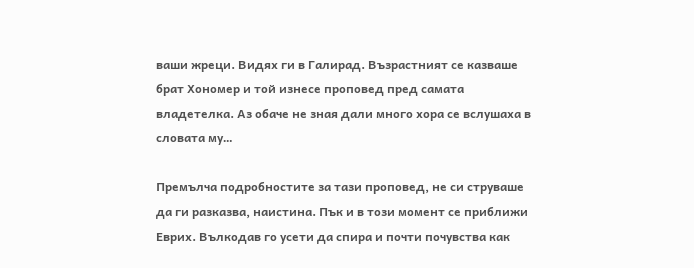ваши жреци. Видях ги в Галирад. Възрастният се казваше брат Хономер и той изнесе проповед пред самата владетелка. Аз обаче не зная дали много хора се вслушаха в словата му…

Премълча подробностите за тази проповед, не си струваше да ги разказва, наистина. Пък и в този момент се приближи Еврих. Вълкодав го усети да спира и почти почувства как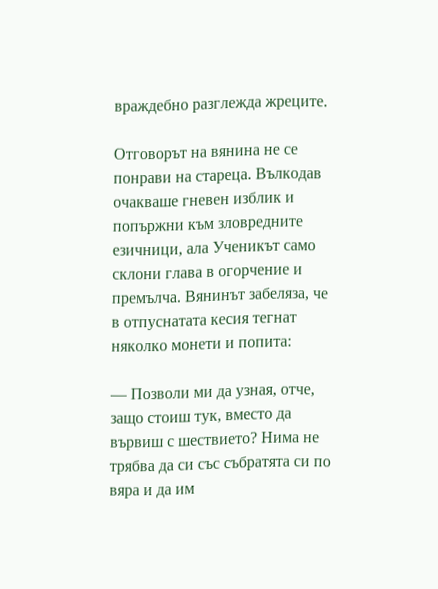враждебно разглежда жреците.

Отговорът на вянина не се понрави на стареца. Вълкодав очакваше гневен изблик и попържни към зловредните езичници, ала Ученикът само склони глава в огорчение и премълча. Вянинът забеляза, че в отпуснатата кесия тегнат няколко монети и попита:

— Позволи ми да узная, отче, защо стоиш тук, вместо да вървиш с шествието? Нима не трябва да си със събратята си по вяра и да им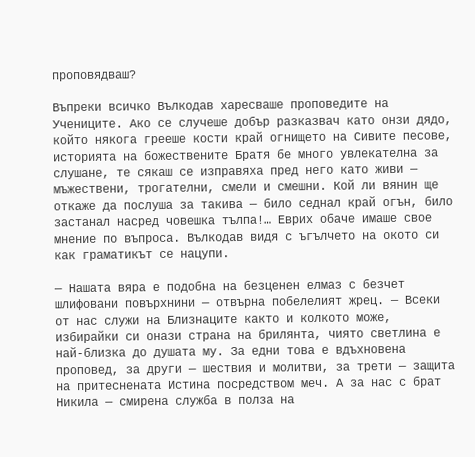проповядваш?

Въпреки всичко Вълкодав харесваше проповедите на Учениците. Ако се случеше добър разказвач като онзи дядо, който някога грееше кости край огнището на Сивите песове, историята на божествените Братя бе много увлекателна за слушане, те сякаш се изправяха пред него като живи — мъжествени, трогателни, смели и смешни. Кой ли вянин ще откаже да послуша за такива — било седнал край огън, било застанал насред човешка тълпа!… Еврих обаче имаше свое мнение по въпроса. Вълкодав видя с ъгълчето на окото си как граматикът се нацупи.

— Нашата вяра е подобна на безценен елмаз с безчет шлифовани повърхнини — отвърна побелелият жрец. — Всеки от нас служи на Близнаците както и колкото може, избирайки си онази страна на брилянта, чиято светлина е най-близка до душата му. За едни това е вдъхновена проповед, за други — шествия и молитви, за трети — защита на притеснената Истина посредством меч. А за нас с брат Никила — смирена служба в полза на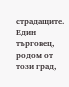страдащите. Един търговец, родом от този град,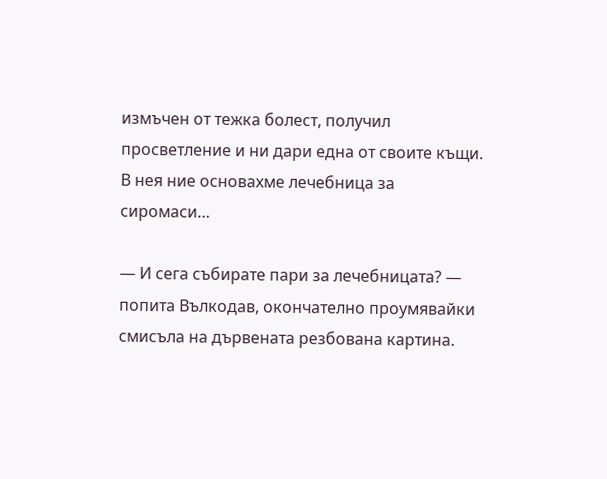измъчен от тежка болест, получил просветление и ни дари една от своите къщи. В нея ние основахме лечебница за сиромаси…

— И сега събирате пари за лечебницата? — попита Вълкодав, окончателно проумявайки смисъла на дървената резбована картина.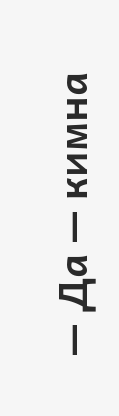— Да — кимна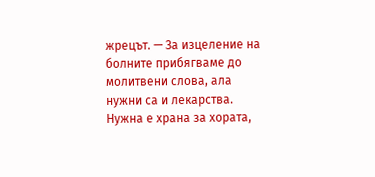жрецът. — За изцеление на болните прибягваме до молитвени слова, ала нужни са и лекарства. Нужна е храна за хората,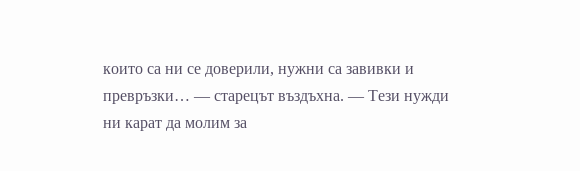които са ни се доверили, нужни са завивки и превръзки… — старецът въздъхна. — Тези нужди ни карат да молим за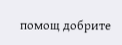помощ добрите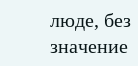люде, без значение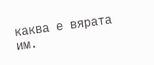каква е вярата им.